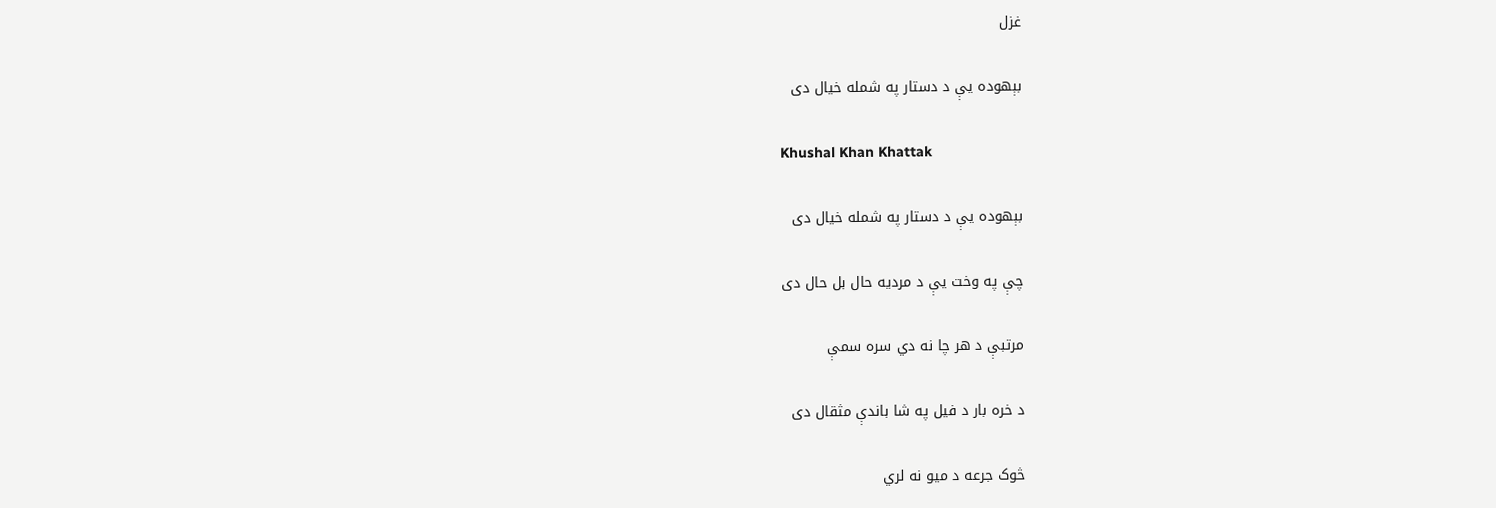غزل

بېهوده يې د دستار په شمله خيال دی

Khushal Khan Khattak

بېهوده يې د دستار په شمله خيال دی

چې په وخت يې د مرديه حال بل حال دی

مرتبې د هر چا نه دي سره سمې

د خره بار د فيل په شا باندې مثقال دی

څوک جرعه د ميو نه لري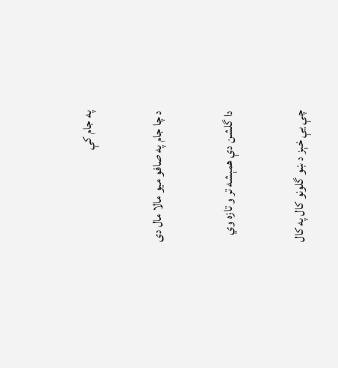په جام کې

د چا جام په صافو ميو مالا مال دی

دا گلشن دې همېشه تر و تازه وي

چې يې خېز د ښو گلونو کال په کال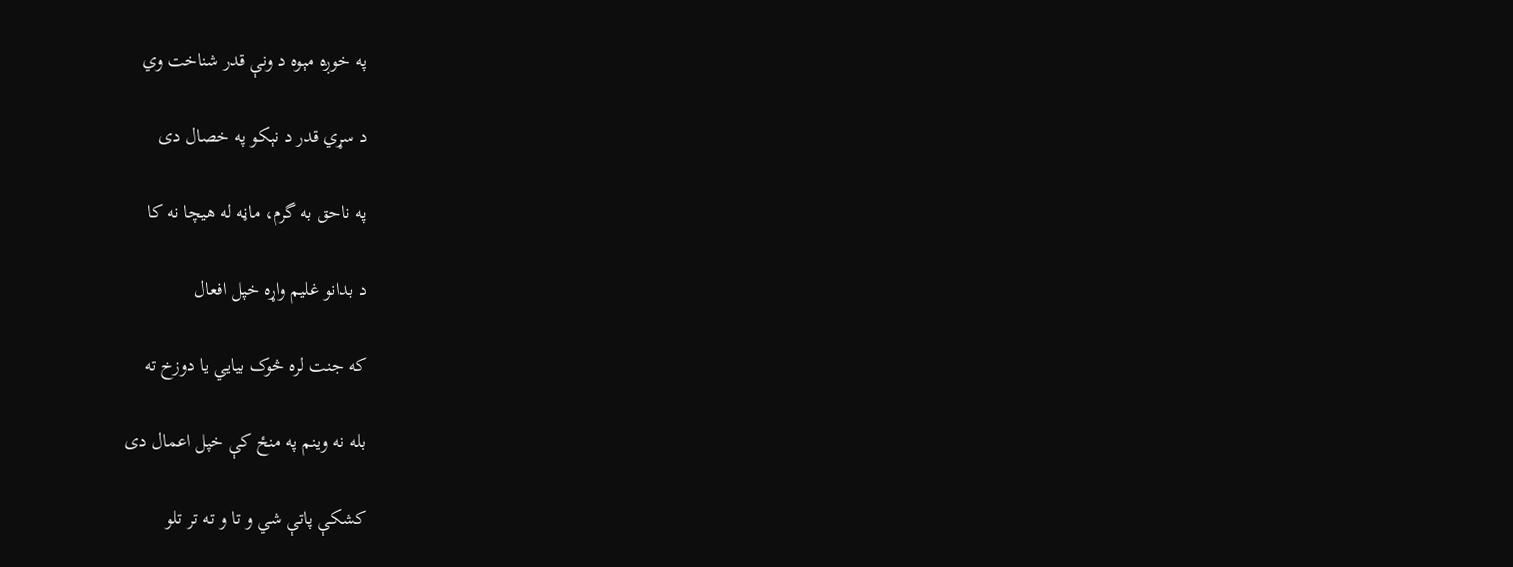په خوږه مېوه د ونې قدر شناخت وي

د سړي قدر د نېکو په خصال دی

په ناحق به گرم، ماڼه له هيچا نه کا

د بدانو غليم واړه خپل افعال

که جنت لره څوک بيايي يا دوزخ ته

بله نه وينم په منځ کې خپل اعمال دی

کشکې پاتې شي و تا و ته تر تلو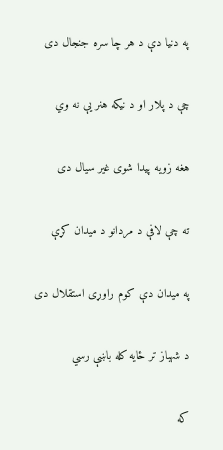په دنيا دې د هر چا سره جنجال دی

چې د پلار او د نيکه هنر يې نه وي

هغه زويه پيدا شوی غير سيال دی

ته چې لافې د مردانو د ميدان کړې

په ميدان دې کوم راوړی استقلال دی

د شهباز تر ځايه کله باښې رسي

که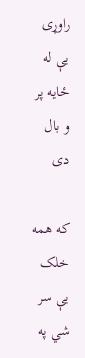راوړی يې له ځايه پر و بال دی

که همه خلک يې سر شي په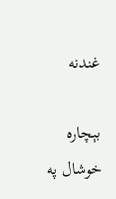غندنه

بېچاره خوشال په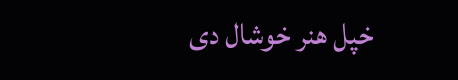خپل هنر خوشال دی